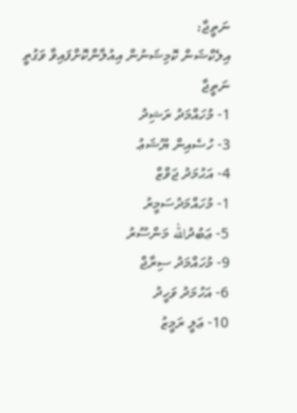ނަތީޖާ:
އިލެކްޝަން ކޮމިޝަނުން އިއުލާންކޮށްފައިވާ ވަގުތީ ނަތީޖާ
1- މުހައްމަދު ރަޝިދު
3- ހުސެއިން ޔޫޝަޢު
4- އަޙުމަދު ޖަވްޒް
1- މުހައްމަދުސަމީރު
5- ޢަބުދުالله މަންސޫރު
9- މުހައްމަދު ސިރާޖް
6- އަހުމަދު ވަހީދު
10- ޢަލީ ރަމީޒު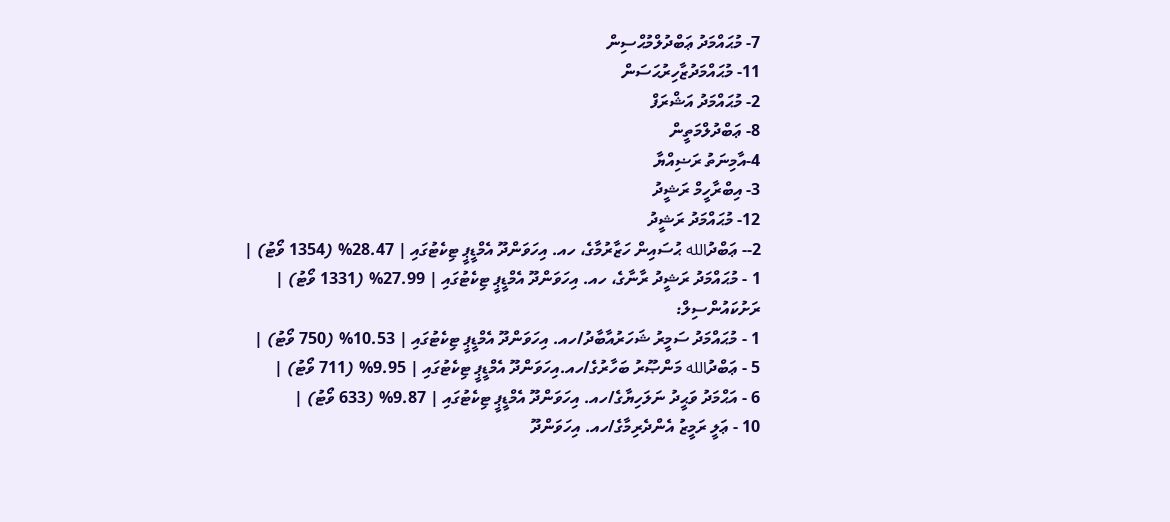7- މުޙައްމަދު ޢަބްދުލްމުޙްސިން
11- މުޙައްމަދުޒާހިރުޙަސަން
2- މުޙައްމަދު އަޝްރަފް
8- ޢަބްދުލްމަތީން
4-އާމިނަތު ރަޟިއްޔާ
3- އިބްރާހީމް ރަޝީދު
12- މުޙައްމަދު ރަޝީދު
2-- ޢަބްދުالله ޙުސައިން ހަޒާރުމާގެ، ހއ. އިހަވަންދޫ އެމްޑީޕީ ޓިކެޓުގައި | 28.47% (1354 ވޯޓު) |
1 - މުޙައްމަދު ރަޝީދު ރާނާގެ، ހއ. އިހަވަންދޫ އެމްޑީޕީ ޓިކެޓުގައި | 27.99% (1331 ވޯޓު) |
ރަށުކައުންސިލް:
1 - މުޙައްމަދު ސަމީރު ޝަހަރުއާބާދު/ހއ. އިހަވަންދޫ އެމްޑީޕީ ޓިކެޓުގައި | 10.53% (750 ވޯޓު) |
5 - ޢަބްދުالله މަންޞޫރު ބަހާރުގެ/ހއ.އިހަވަންދޫ އެމްޑީޕީ ޓިކެޓުގައި | 9.95% (711 ވޯޓު) |
6 - އަޙްމަދު ވަޙީދު ނަލަހިޔާގެ/ހއ. އިހަވަންދޫ އެމްޑީޕީ ޓިކެޓުގައި | 9.87% (633 ވޯޓު) |
10 - ޢަލީ ރަމީޒު އެންދެރިމާގެ/ހއ. އިހަވަންދޫ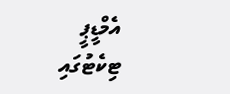އެމްޑީޕީ ޓިކެޓުގައި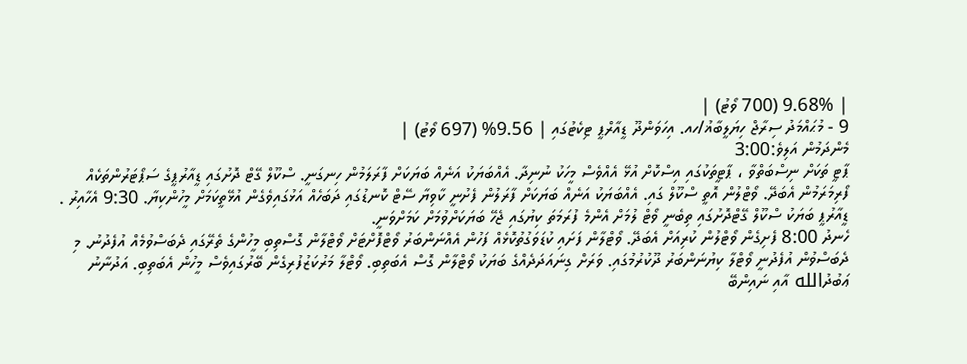| 9.68% (700 ވޯޓު) |
9 - މުޙައްމަދު ސިރާޖް ހިޔަލީބާޣު/ހއ. އިހަވަންދޫ ޑީއާރްޕީ ޓިކެޓުގައި | 9.56% (697 ވޯޓު) |
މެންދަމުން އަލިވެ:3:00
ޕާޓީ ތަކަށް ނިސްބަތްވާ ، ޕާޓީތަކުގައި އިސްކޮށް އުޅޭ އެއްވެސް މީހަކު ނުނިދާ. އެއްބަޔަކު އަނެއް ބަޔަކަށް ފާރަލަމުން ހިނގަނީ. ސްކޫލް ގޭޓް ދޮށުގައި ޑީއާރުޕީގެ ސަޕޯޓަރުންތަކެއް ފޯރިމަރަމުން އެބަދޭ. ވޯޓްލުން އޮތީ ސްކޫލް ގައި. އެއްބަޔަކު އަނެއް ބަޔަކަށް ފާރަލުން ފެށުނީ ކާވިޔާ ސޭޓް ކޮނޑުގައި ދަބަހެއް އަޅުގައިވެގެން އުޅޭތީކަމަށް މީހުންކިޔާ. 9:30 އެހާއިރު .
ޑީއާރުޕީ ބަޔަކު ސްކޫލް ގޭޓްދޮށުގައި ތިބެނީ ވޯޓް ލުމަށް އެންމެ ފުރަމަތަ ކިޔުގައި ޖެހޭ ބަޔަކަށްވުމަށް ކަމަށްވަނީ.
ހެނދު 8:00 ފެށިގެން ވޯޓްލުން ކުރިއަށް އެބަދޭ. ވޯޓްލާން ފަށައި ކުޑަވަގުތުކޮޅެއް ފަހުން އެއްނަންބަރު ވޯޓްފޮށްޓަށް ވޯޓްލާން ގޮސްތިބި މީހުންގެ ތެރޭގައި ދެބަސްވުމެއް އުފެދުނު. މި ދެބަސްވުން އުފެދުނީ ވޯޓްލާ ކިޔުނަންބަރު ދޫކުރުމުގައި. ވަރަށް ގިނައަދަދެއްގެ ބަޔަކު ވޯޓްލާން ގޮސް އެބަތިބި. ވޯޓްލާ މަރުކަޒުފުރިގެން ބޭރުގައިވެސް މީހުން އެބަތިބި. އަދުނާނު ޢަބުދުالله އާއި ނައިންބޭ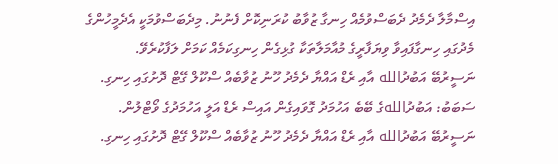އިސްމާލާ ދެމެދު ދެބަސްވުމެއް ހިނގާ ޒުވާބު ކުރަނިކޮށް ފެނުނު. މިދެބަސްވުމަކީ އެދެމީހުންގެ މެދުގައި ހިނގާފައިވާ ވިޔަފާރީގެ މުއާމަލާތަކާ ގުޅިގެން ހިނގިކަމެއް ކަމަށް ލަފާކުރެވޭ.
ނަސީރުބޭ އަބުދުالله އާއި ރެޑް އައްޔާ ދެމެދު ހޫނު ޒުވާބެއް ސްކޫލް ގޭޓް ދޮށުގައި ހިނގި. ސަބަބު: އަބުދުاللهގެ ބޭބެ އަހުމަދު ގޮވައިގެން އައިސް ރެޑް އަލީ އަހުމަދުގެ ވޯޓްލުން.
ނަސީރުބޭ އަބުދުالله އާއި ރެޑް އައްޔާ ދެމެދު ހޫނު ޒުވާބެއް ސްކޫލް ގޭޓް ދޮށުގައި ހިނގި.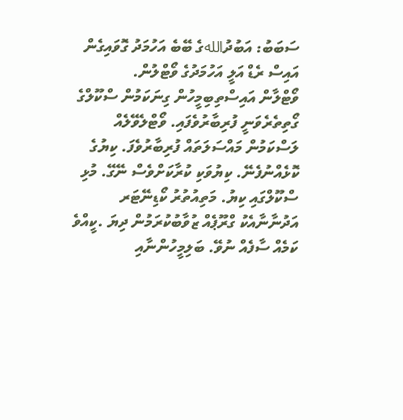ސަބަބު: އަބުދުاللهގެ ބޭބެ އަހުމަދު ގޮވައިގެން އައިސް ރެޑް އަލީ އަހުމަދުގެ ވޯޓްލުން.
ވޯޓްލާން އައިސްތިބިމީހުން ގިނަކަމުން ސްކޫލްގެ ގޯތިތެރެވަނީ ފުރިބާރުވެފައި. ވޯޓްލެވޭލެއް ލަސްކަމުން މައްސަލަތައް ފުރިބާރުވެފަ. ކިޔުގެ ކޮޅެއްނުފެނޭ. ކިޔުވަކި ކުރާކަށްވެސް ނޭގޭ. މުޅި ސްކޫލްގައި ކިޔު. މަތިއުތުރު ކޯޑިނޭޓަރ އަދުނާނާއެކު ގްރޫޕެއް ޒުވާބުކުރަމުން ދިޔަ .ކީއްވެ ކަމެއް ސާފެއް ނުވޭ. ބަލިމީހުންނާއި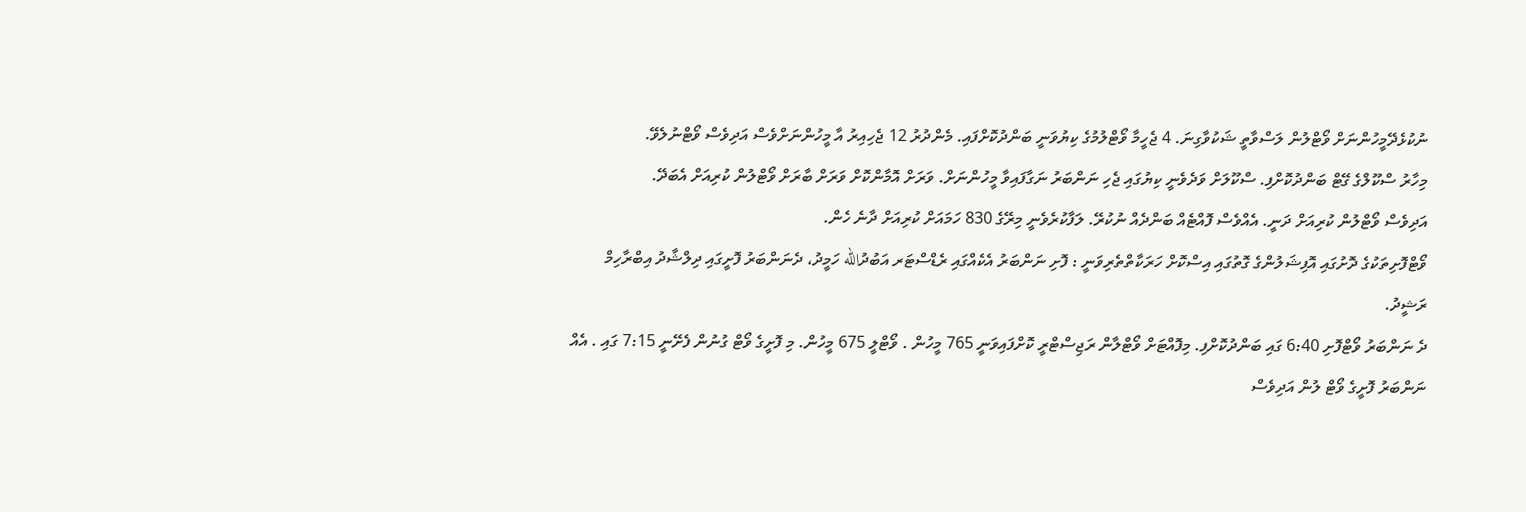ނުކުޅެދޭމީހުންނަށް ވޯޓްލުން ލަސްވާތީ ޝަކުވާގިނަ. 4 ޖެހީމާ ވޯޓްލުމުގެ ކިޔުވަނީ ބަންދުކޮށްފައި. މެންދުރު 12 ޖެހިއިރު އާ މީހުންނަށްވެސް އަދިވެސް ވޯޓްނުލެވޭ.
މިހާރު ސްކޫލްގެ ގޭޓް ބަންދުކޮށްފި. ސްކޫލަށް ވަދެވެނީ ކިޔުގައި ޖެހި ނަންބަރު ނަގާފައިވާ މީހުންނަށް. ވަރަށް އޮމާންކޮށް ވަރަށް ބާރަށް ވޯޓްލުން ކުރިއަށް އެބަދޭ.
އަދިވެސް ވޯޓްލުން ކުރިއަށް ދަނީ. އެއްވެސް ފޮއްޓެއް ބަންދެއް ނުކުރޭ. ލަފާކުރެވެނީ މިރޭގެ 830 ހަމައަށް ކުރިއަށް ދާނެ ހެން.
ވޯޓްފޮށިތަކުގެ ދޮށުގައި އޮފިޝަލުންގެ ގޮތުގައި އިސްކޮށް ހަރަކާތްތެރިވަނީ : ފޮށި ނަންބަރު އެކެއްގައި ރެޑްސްޓަރ އަބުދުالله ހަމީދު، ދެނަންބަރު ފޮށީގައި ދިލްޝާދު އިބްރާހިމް ރަޝީދު.
ދެ ނަންބަރު ވޯޓްފޮށި 6:40 ގައި ބަންދުކޮށްފި. މިފޮއްޓަށް ވޯޓްލާން ރަޖިސްޓްރީ ކޮށްފައިވަނީ 765 މީހުން . ވޯޓްލީ 675 މީހުން. މި ފޮށީގެ ވޯޓް ގުނުން ފެށޭނީ 7:15 ގައި . އެއް ނަންބަރު ފޮށީގެ ވޯޓް ލުން އަދިވެސް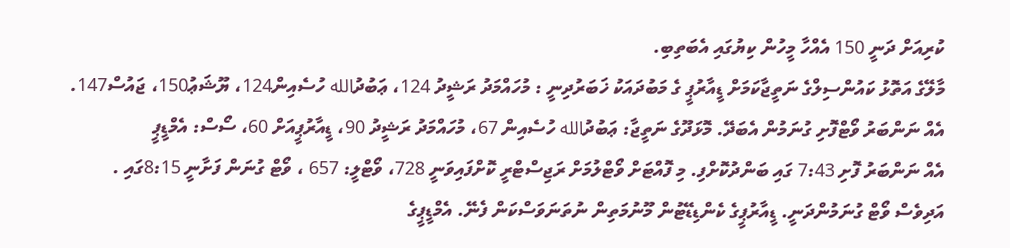ކުރިއަށް ދަނީ 150 އެއްހާ މީހުން ކިޔުގައި އެބަތިބި.
މާލޭގެ އަތޮޅު ކައުންސިލްގެ ނަތީޖާކަމަށް ޑީއާރުޕީ ގެ މަބުދައަކު ޚަބަރުދިނީ : މުހައްމަދު ރަޝީދު 124، ޢަބުދުالله ހުސެއިން124، ޔޫޝަޢު150، ޖައުސް147.
އެއް ނަންބަރު ވޯޓްފޮށި ގުނަމުން އެބަދޭ. މޮޅަދޫގެ ނަތީޖާ: ޢަބުދުالله ހުސެއިން 67، މުހައްމަދު ރަޝީދު 90، ޑީއާރުޕީއަށް 60، ސޯސް: އެމްޑީޕީ
އެއް ނަންބަރު ފޮށި 7:43 ގައި ބަންދުކޮށްފި. މި ފޮއްޓަށް ވޯޓްލުމަށް ރަޖިސްޓްރީ ކޮށްފައިވަނީ 728، ވޯޓްލީ: 657 ، ވޯޓް ގުނަން ފަށާނީ 8:15ގައި .
އަދިވެސް ވޯޓް ގުނަމުންދަނީ. ޑީއާރުޕީގެ ކެންޑިޑޭޓުން މޫނުމަތިން ނުތަނަވަސްކަން ފެނޭ. އެމްޑީޕީގެ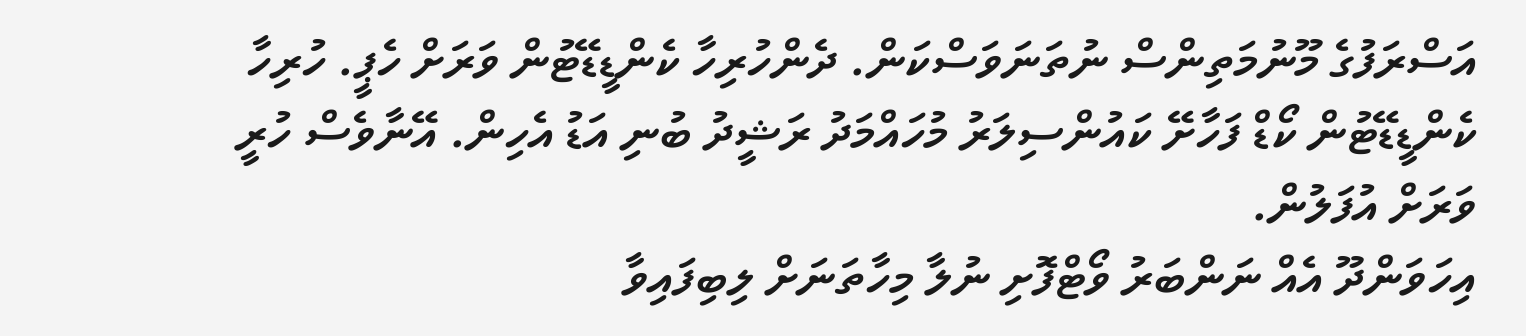އަސްރަފުގެ މޫނުމަތިންސް ނުތަނަވަސްކަން. ދެންހުރިހާ ކެންޑީޑޭޓުން ވަރަށް ހެޕީ. ހުރިހާ ކެންޑީޑޭޓުން ކޯޑް ފަހާށޭ ކައުންސިލަރު މުހައްމަދު ރަޝީދު ބުނި އަޑު އެހިން. އޭނާވެސް ހުރީ ވަރަށް އުފަލުން.
އިހަވަންދޫ އެއް ނަންބަރު ވޯޓްފޮށި ނުލާ މިހާތަނަށް ލިބިފައިވާ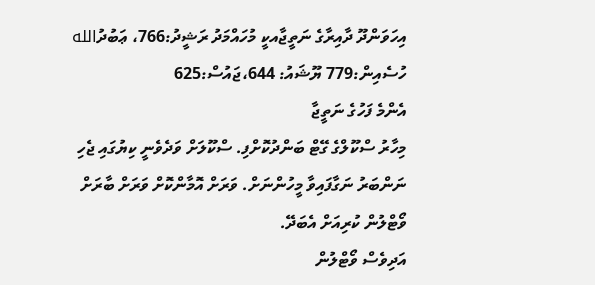އިހަވަންދޫ ދާއިރާގެ ނަތީޖާއކީ މުހައްމަދު ރަޝީދު:766، ޢަބުދުالله ހުސެއިން:779 ޔޫޝައު: 644،ޖައުސް:625
އެންމެ ފަހުގެ ނަތީޖާ
މިހާރު ސްކޫލްގެ ގޭޓް ބަންދުކޮށްފި. ސްކޫލަށް ވަދެވެނީ ކިޔުގައި ޖެހި ނަންބަރު ނަގާފައިވާ މީހުންނަށް. ވަރަށް އޮމާންކޮށް ވަރަށް ބާރަށް ވޯޓްލުން ކުރިއަށް އެބަދޭ.
އަދިވެސް ވޯޓްލުން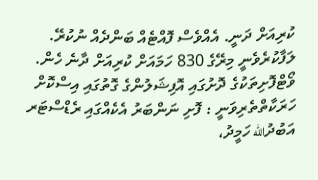ކުރިއަށް ދަނީ. އެއްވެސް ފޮއްޓެއް ބަންދެއް ނުކުރޭ. ލަފާކުރެވެނީ މިރޭގެ 830 ހަމައަށް ކުރިއަށް ދާނެ ހެން.
ވޯޓްފޮށިތަކުގެ ދޮށުގައި އޮފިޝަލުންގެ ގޮތުގައި އިސްކޮށް ހަރަކާތްތެރިވަނީ : ފޮށި ނަންބަރު އެކެއްގައި ރެޑްސްޓަރ އަބުދުالله ހަމީދު،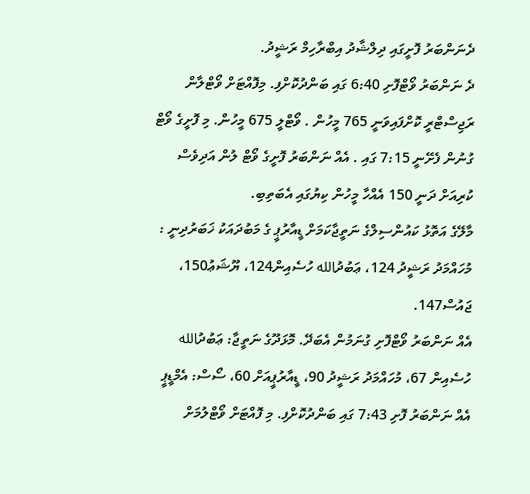ދެނަންބަރު ފޮށީގައި ދިލްޝާދު އިބްރާހިމް ރަޝީދު.
ދެ ނަންބަރު ވޯޓްފޮށި 6:40 ގައި ބަންދުކޮށްފި. މިފޮއްޓަށް ވޯޓްލާން ރަޖިސްޓްރީ ކޮށްފައިވަނީ 765 މީހުން . ވޯޓްލީ 675 މީހުން. މި ފޮށީގެ ވޯޓް ގުނުން ފެށޭނީ 7:15 ގައި . އެއް ނަންބަރު ފޮށީގެ ވޯޓް ލުން އަދިވެސް ކުރިއަށް ދަނީ 150 އެއްހާ މީހުން ކިޔުގައި އެބަތިބި.
މާލޭގެ އަތޮޅު ކައުންސިލްގެ ނަތީޖާކަމަށް ޑީއާރުޕީ ގެ މަބުދައަކު ޚަބަރުދިނީ : މުހައްމަދު ރަޝީދު 124، ޢަބުދުالله ހުސެއިން124، ޔޫޝަޢު150، ޖައުސް147.
އެއް ނަންބަރު ވޯޓްފޮށި ގުނަމުން އެބަދޭ. މޮޅަދޫގެ ނަތީޖާ: ޢަބުދުالله ހުސެއިން 67، މުހައްމަދު ރަޝީދު 90، ޑީއާރުޕީއަށް 60، ސޯސް: އެމްޑީޕީ
އެއް ނަންބަރު ފޮށި 7:43 ގައި ބަންދުކޮށްފި. މި ފޮއްޓަށް ވޯޓްލުމަށް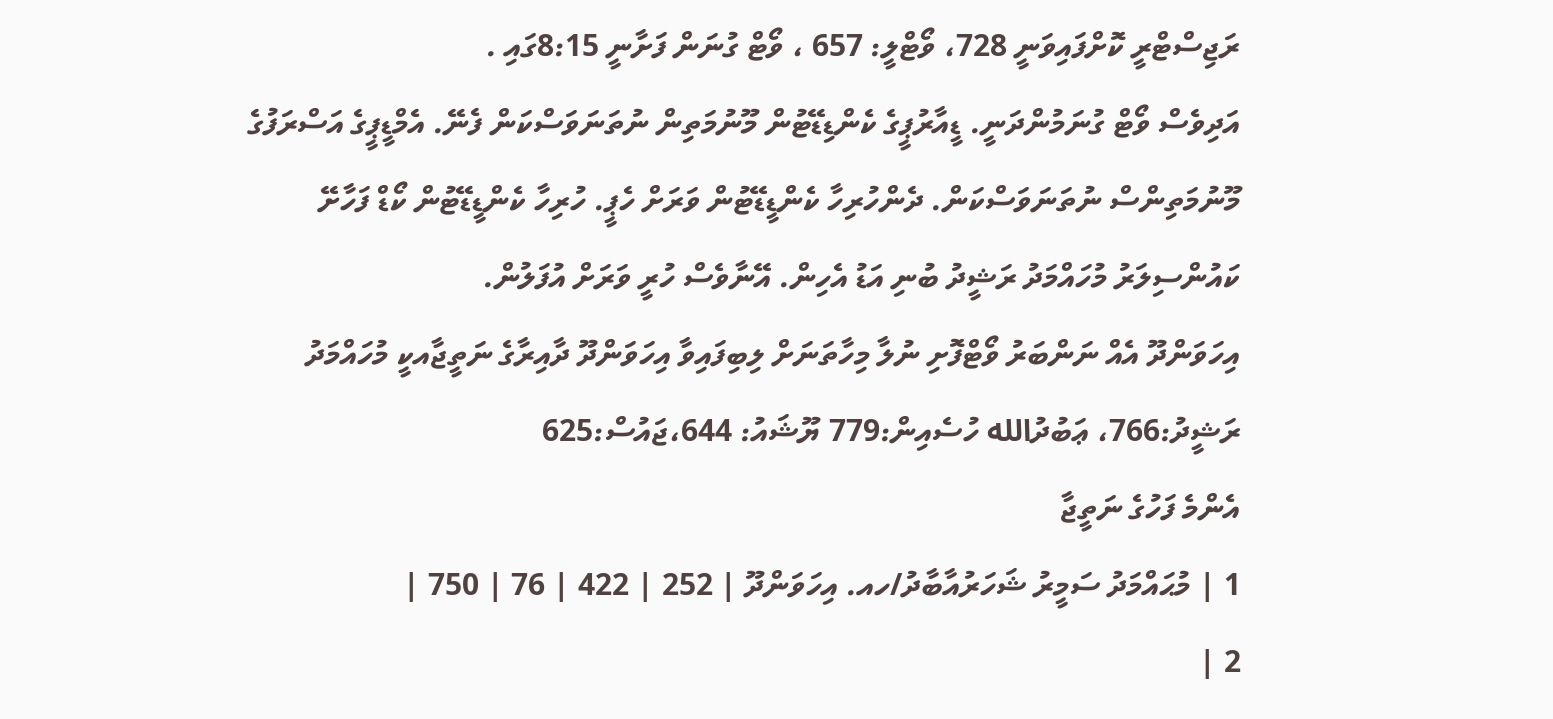ރަޖިސްޓްރީ ކޮށްފައިވަނީ 728، ވޯޓްލީ: 657 ، ވޯޓް ގުނަން ފަށާނީ 8:15ގައި .
އަދިވެސް ވޯޓް ގުނަމުންދަނީ. ޑީއާރުޕީގެ ކެންޑިޑޭޓުން މޫނުމަތިން ނުތަނަވަސްކަން ފެނޭ. އެމްޑީޕީގެ އަސްރަފުގެ މޫނުމަތިންސް ނުތަނަވަސްކަން. ދެންހުރިހާ ކެންޑީޑޭޓުން ވަރަށް ހެޕީ. ހުރިހާ ކެންޑީޑޭޓުން ކޯޑް ފަހާށޭ ކައުންސިލަރު މުހައްމަދު ރަޝީދު ބުނި އަޑު އެހިން. އޭނާވެސް ހުރީ ވަރަށް އުފަލުން.
އިހަވަންދޫ އެއް ނަންބަރު ވޯޓްފޮށި ނުލާ މިހާތަނަށް ލިބިފައިވާ އިހަވަންދޫ ދާއިރާގެ ނަތީޖާއކީ މުހައްމަދު ރަޝީދު:766، ޢަބުދުالله ހުސެއިން:779 ޔޫޝައު: 644،ޖައުސް:625
އެންމެ ފަހުގެ ނަތީޖާ
1 | މުޙައްމަދު ސަމީރު ޝަހަރުއާބާދު/ހއ. އިހަވަންދޫ | 252 | 422 | 76 | 750 |
2 |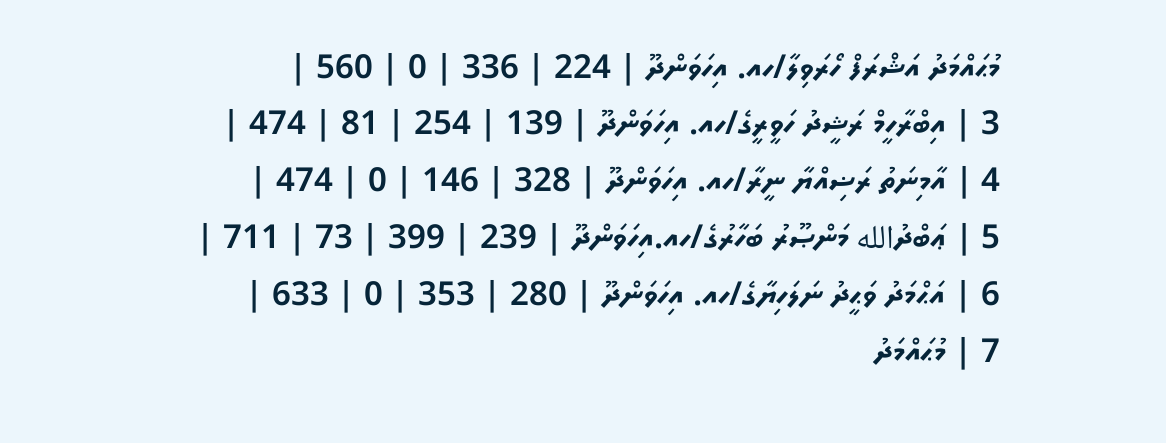މުޙައްމަދު އަޝްރަފް ހޯރަވިލާ/ހއ. އިހަވަންދޫ | 224 | 336 | 0 | 560 |
3 | އިބްރާހީމް ރަޝީދު ހަވީރީގެ/ހއ. އިހަވަންދޫ | 139 | 254 | 81 | 474 |
4 | އާމިނަތު ރަޟިއްޔާ ނީރާ/ހއ. އިހަވަންދޫ | 328 | 146 | 0 | 474 |
5 | ޢަބްދުالله މަންޞޫރު ބަހާރުގެ/ހއ.އިހަވަންދޫ | 239 | 399 | 73 | 711 |
6 | އަޙްމަދު ވަޙީދު ނަލަހިޔާގެ/ހއ. އިހަވަންދޫ | 280 | 353 | 0 | 633 |
7 | މުޙައްމަދު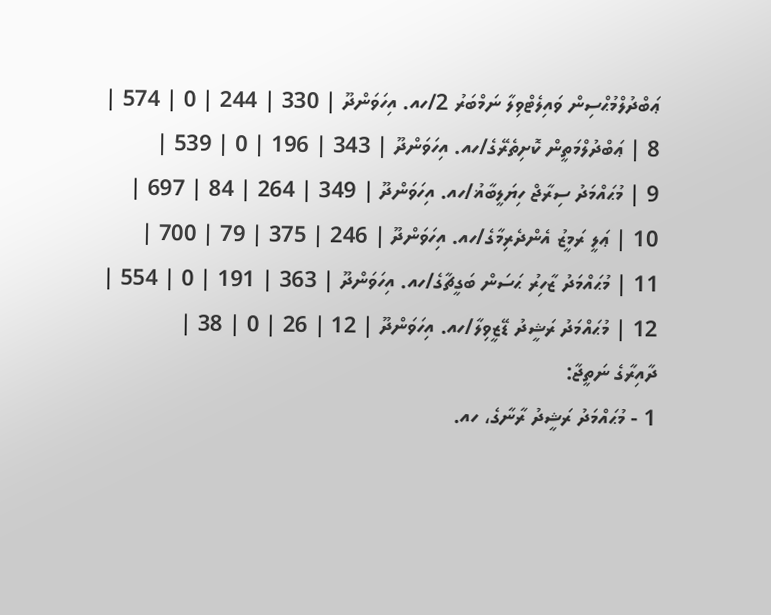ޢަބްދުލްމުޙްސިން ވައިލެޓްވިލާ ނަމްބަރު 2/ހއ. އިހަވަންދޫ | 330 | 244 | 0 | 574 |
8 | ޢަބްދުލްމަތީން ކޮށިތެރޭގެ/ހއ. އިހަވަންދޫ | 343 | 196 | 0 | 539 |
9 | މުޙައްމަދު ސިރާޖް ހިޔަލީބާޣު/ހއ. އިހަވަންދޫ | 349 | 264 | 84 | 697 |
10 | ޢަލީ ރަމީޒު އެންދެރިމާގެ/ހއ. އިހަވަންދޫ | 246 | 375 | 79 | 700 |
11 | މުޙައްމަދު ޒާހިރު ޙަސަން ބަގީޗާގެ/ހއ. އިހަވަންދޫ | 363 | 191 | 0 | 554 |
12 | މުޙައްމަދު ރަޝީދު ޑޭޒީވިލާ/ހއ. އިހަވަންދޫ | 12 | 26 | 0 | 38 |
ދާއިރާގެ ނަތީޖާ:
1 - މުޙައްމަދު ރަޝީދު ރާނާގެ، ހއ.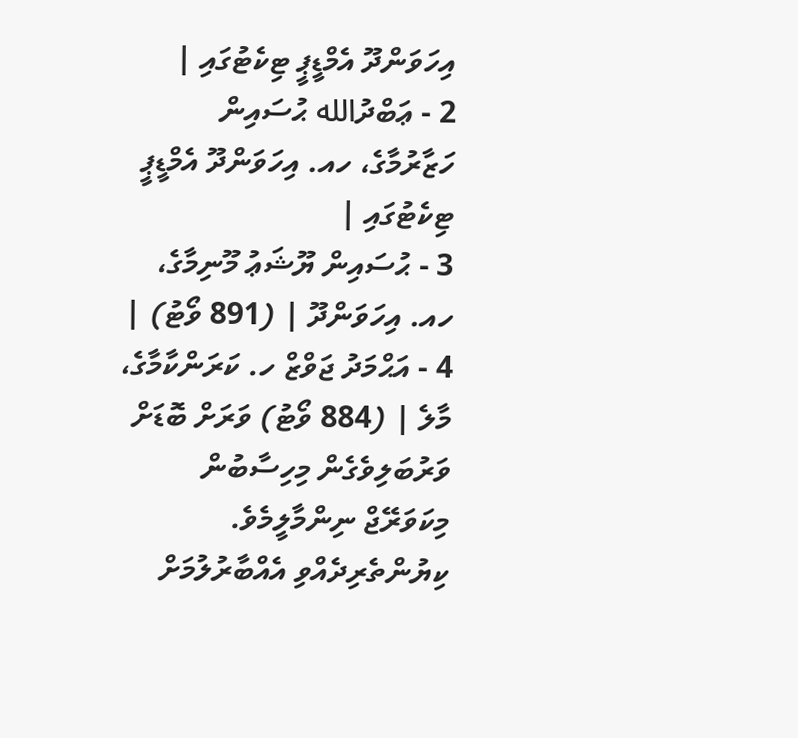އިހަވަންދޫ އެމްޑީޕީ ޓިކެޓުގައި |
2 - ޢަބްދުالله ޙުސައިން ހަޒާރުމާގެ، ހއ. އިހަވަންދޫ އެމްޑީޕީ ޓިކެޓުގައި |
3 - ޙުސައިން ޔޫޝަޢު މޫނިމާގެ، ހއ. އިހަވަންދޫ | (891 ވޯޓު) |
4 - އަޙްމަދު ޖަވްޒް ހ. ކަރަންކާމާގެ، މާލެ | (884 ވޯޓު) ވަރަށް ބޮޑަށް ވަރުބަލިވެގެން މިހިސާބުން މިކަވަރޭޖް ނިންމާލީމެވެ. ކިޔުންތެރިދެއްވި އެއްބާރުލުމަށް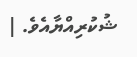ޝުކުރިއްޔާއެވެ. |